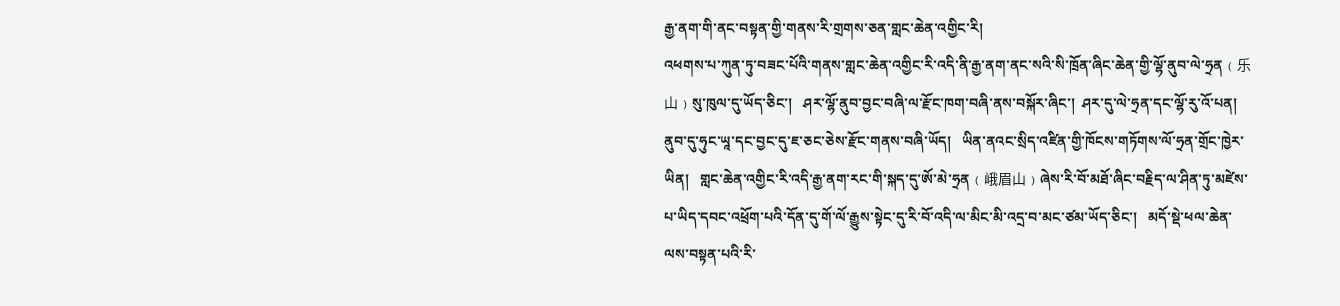རྒྱ་ནག་གི་ནང་བསྟན་གྱི་གནས་རི་གྲགས་ཅན་གླང་ཆེན་འགྱིང་རི།
འཕགས་པ་ཀུན་ཏུ་བཟང་པོའི་གནས་གླང་ཆེན་འགྱིང་རི་འདི་ནི་རྒྱ་ནག་ནང་སའི་སི་ཁྲོན་ཞིང་ཆེན་གྱི་ལྷོ་ནུབ་ལེ་ཧྲན﹙乐山﹚སུ་ཁུལ་དུ་ཡོད་ཅིང་།   ཤར་ལྷོ་ནུབ་བྱང་བཞི་ལ་རྫོང་ཁག་བཞི་ནས་བསྐོར་ཞིང་།  ཤར་དུ་ལེ་ཧྲན་དང་ལྷོ་རུ་འོ་པན།   ནུབ་དུ་ཧུང་ཡཱ་དང་བྱང་དུ་ཇ་ཅང་ཅེས་རྫོང་གནས་བཞི་ཡོད།   ཡིན་ནའང་སྲིད་འཛིན་གྱི་ཁོངས་གཏོགས་ལོ་ཧྲན་གྲོང་ཁྱེར་ཡིན།   གླང་ཆེན་འགྱིང་རི་འདི་རྒྱ་ནག་རང་གི་སྐད་དུ་ཨོ་མེ་ཧྲན﹙峨眉山﹚ཞེས་རི་བོ་མཐོ་ཞིང་བརྗིད་ལ་ཤིན་ཏུ་མཛེས་པ་ཡིད་དབང་འཕྲོག་པའི་དོན་དུ་གོ་ལོ་རྒྱུས་སྟེང་དུ་རི་བོ་འདི་ལ་མིང་མི་འདྲ་བ་མང་ཙམ་ཡོད་ཅིང་།   མདོ་སྡེ་ཕལ་ཆེན་ལས་བསྟན་པའི་རི་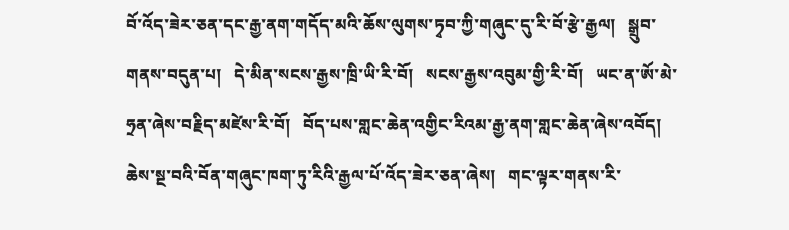བོ་འོད་ཟེར་ཅན་དང་རྒྱ་ནག་གདོད་མའི་ཆོས་ལུགས་ཏྭབ་ཀྱི་གཞུང་དུ་རི་བོ་རྩེ་རྒྱལ།   སྒྲུབ་གནས་བདུན་པ།   དེ་མིན་སངས་རྒྱས་ཁྲི་ཡི་རི་བོ།   སངས་རྒྱས་འབུམ་གྱི་རི་བོ།   ཡང་ན་ཨོ་མེ་ཧྲན་ཞེས་བརྗིད་མཛེས་རི་བོ།   བོད་པས་གླང་ཆེན་འགྱིང་རིའམ་རྒྱ་ནག་གླང་ཆེན་ཞེས་འབོད།   ཆེས་སྔ་བའི་བོན་གཞུང་ཁག་ཏུ་རིའི་རྒྱལ་པོ་འོད་ཟེར་ཅན་ཞེས།   གང་ལྟར་གནས་རི་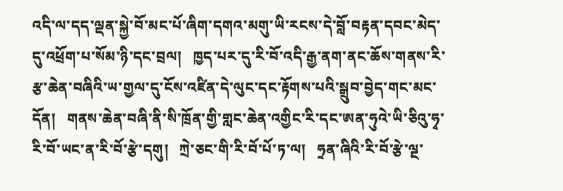འདི་ལ་དད་ལྡན་སྐྱེ་བོ་མང་པོ་ཞིག་དགའ་མགུ་ཡི་རངས་དེ་བློ་བརྟན་དབང་མེད་དུ་འཕྲོག་པ་སོམ་ཉི་དང་བྲལ།   ཁྱད་པར་དུ་རི་བོ་འདི་རྒྱ་ནག་ནང་ཆོས་གནས་རི་རྩ་ཆེན་བཞིའི་ཡ་གྱལ་དུ་ངོས་འཛིན་དེ་ལུང་དང་རྟོགས་པའི་སྒྲུབ་བྱེད་གང་མང་དོན།   གནས་ཆེན་བཞི་ནི་སི་ཁྲོན་གྱི་གླང་ཆེན་འགྱིང་རི་དང་ཨན་ཧུའེ་ཡི་ཅིའུ་ཧྭ་རི་བོ་ཡང་ན་རི་བོ་རྩེ་དགུ།   ཀྲེ་ཅང་གི་རི་བོ་པོ་ཏ་ལ།   ཧྲན་ཞིའི་རི་བོ་རྩེ་ལྔ་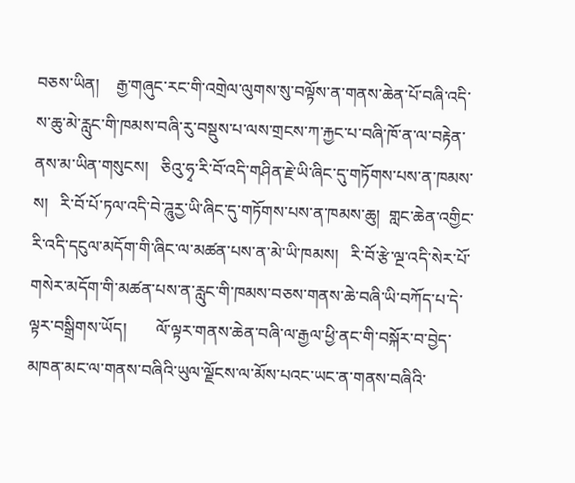བཅས་ཡིན།    རྒྱ་གཞུང་རང་གི་འགྲེལ་ལུགས་སུ་བལྟོས་ན་གནས་ཆེན་པོ་བཞི་འདི་ས་ཆུ་མེ་རླུང་གི་ཁམས་བཞི་རུ་བསྡུས་པ་ལས་གྲངས་ཀ་རྐྱང་པ་བཞི་ཁོ་ན་ལ་བརྟེན་ནས་མ་ཡིན་གསུངས།   ཅིའུ་ཧྭ་རི་བོ་འདི་གཤིན་རྗེ་ཡི་ཞིང་དུ་གཏོགས་པས་ན་ཁམས་ས།   རི་བོ་པོ་ཏལ་འདི་བེ་ཌཱུརྱ་ཡི་ཞིང་དུ་གཏོགས་པས་ན་ཁམས་ཆུ།  གླང་ཆེན་འགྱིང་རི་འདི་དངུལ་མདོག་གི་ཞིང་ལ་མཚན་པས་ན་མེ་ཡི་ཁམས།   རི་བོ་རྩེ་ལྔ་འདི་སེར་པོ་གསེར་མདོག་གི་མཚན་པས་ན་རླུང་གི་ཁམས་བཅས་གནས་ཆེ་བཞི་ཡི་བཀོད་པ་དེ་ལྟར་བསྒྲིགས་ཡོད།       ལོ་ལྟར་གནས་ཆེན་བཞི་ལ་རྒྱལ་ཕྱི་ནང་གི་བསྐོར་བ་བྱེད་མཁན་མང་ལ་གནས་བཞིའི་ཡུལ་ལྗོངས་ལ་མོས་པའང་ཡང་ན་གནས་བཞིའི་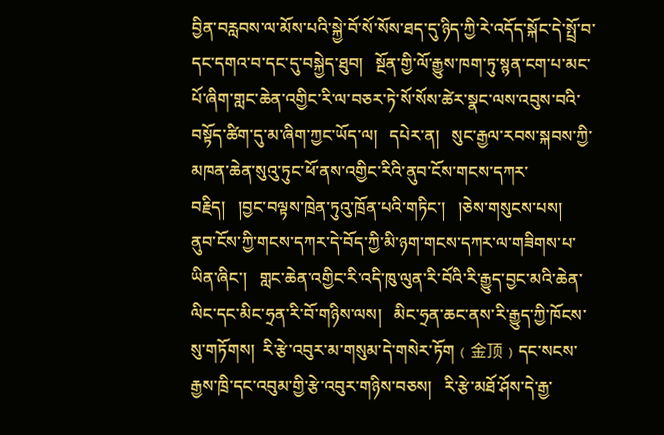བྱིན་བརླབས་ལ་མོས་པའི་སྐྱེ་བོ་སོ་སོས་ཐད་དུ་ཉིད་ཀྱི་རེ་འདོད་སྐོང་དེ་སྤྲོ་བ་དང་དགའ་བ་དང་དུ་བསྐྱེད་ཐུབ།   སྔོན་གྱི་ལོ་རྒྱུས་ཁག་ཏུ་སྙན་ངག་པ་མང་པོ་ཞིག་གླང་ཆེན་འགྱིང་རི་ལ་བཅར་ཏེ་སོ་སོས་ཚེར་སྣང་ལས་འབུས་བའི་བསྟོད་ཚིག་དུ་མ་ཞིག་ཀྱང་ཡོད་ལ།   དཔེར་ན།   སུང་རྒྱལ་རབས་སྐབས་ཀྱི་མཁན་ཆེན་སུའུ་ཏུང་ཕོ་ནས་འགྱིང་རིའི་ནུབ་ངོས་གངས་དཀར་བརྗིད།   །བྱང་བལྟས་ཁྲེན་ཏུའུ་ཁྲོན་པའི་གཏིང་།   །ཅེས་གསུངས་པས།   ནུབ་ངོས་ཀྱི་གངས་དཀར་དེ་བོད་ཀྱི་མི་ཉག་གངས་དཀར་ལ་གཟིགས་པ་ཡིན་ཞིང་།   གླང་ཆེན་འགྱིང་རི་འདི་ཁུ་ལུན་རི་བོའི་རི་རྒྱུད་བྱང་མའི་ཆེན་ལིང་དང་མིང་ཧྲན་རི་བོ་གཉིས་ལས།   མིང་ཧྲན་ཆང་ནས་རི་རྒྱུད་ཀྱི་ཁོངས་སུ་གཏོགས།  རི་རྩེ་འབུར་མ་གསུམ་དེ་གསེར་ཏོག﹙金顶﹚དང་སངས་རྒྱས་ཁྲི་དང་འབུམ་གྱི་རྩེ་འབུར་གཉིས་བཅས།   རི་རྩེ་མཐོ་ཤོས་དེ་རྒྱ་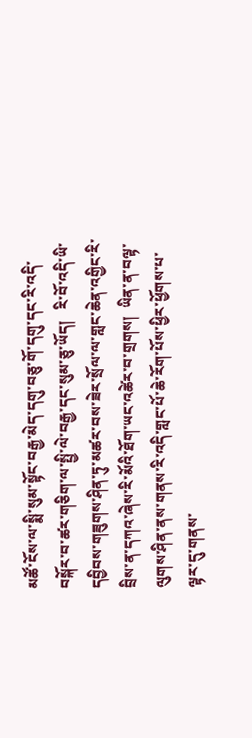མཚོ་ངོས་ལ་སྨི་སུམ་སྟོང་བརྒྱ་མེད་དགུ་བཅུ་གོ་དགུ་དང་རི་འདི་བསྐོར་བ་ཚར་གཅིག་ལ་སྤྱི་ལེ་བརྒྱ་དང་སུམ་ཅུ་ཡོད།   རི་བོ་འདི་ཡི་དབྱིབས་གཟུགས་ཤིན་ཏུ་མཚར་བས་ཟེར་སྲོལ་ལ་གླང་ཆེན་འགྱིང་རི་བྲིས་ན་དཀའ་ཞེས་རི་མོའི་ཐོག་ཡང་འཚེར་བ་གྲགས།  ཡིན་ན་བལྟ་ལུགས་ཤིན་ནས་གནས་རི་འདི་གླང་པོ་ཆེ་རོག་པོས་ཕྱིར་ཕྱོགས་པ་ལྟར་དུ་གནས་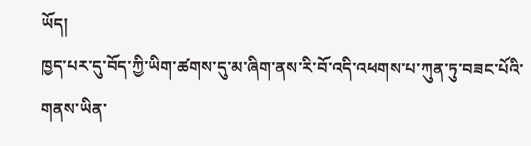ཡོད།
ཁྱད་པར་དུ་བོད་ཀྱི་ཡིག་ཚགས་དུ་མ་ཞིག་ནས་རི་བོ་འདི་འཕགས་པ་ཀུན་ཏུ་བཟང་པོའི་གནས་ཡིན་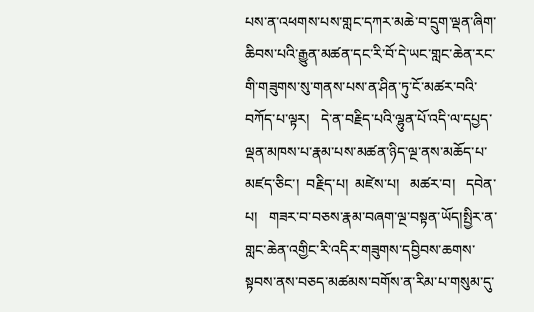པས་ན་འཕགས་པས་གླང་དཀར་མཆེ་བ་དྲུག་ལྡན་ཞིག་ཆིབས་པའི་རྒྱུན་མཚན་དང་རི་བོ་དེ་ཡང་གླང་ཆེན་རང་གི་གཟུགས་སུ་གནས་པས་ན་ཤིན་ཏུ་ངོ་མཚར་བའི་བཀོད་པ་ལྟར།   དེ་ན་བརྗིད་པའི་ལྷུན་པོ་འདི་ལ་དཔྱད་ལྡན་མཁས་པ་རྣམ་པས་མཚན་ཉིད་ལྔ་ནས་མཆོད་པ་མཛད་ཅིང་།  བརྗིད་པ།  མཛེས་པ།   མཚར་བ།   དབེན་པ།   གཟར་བ་བཅས་རྣམ་བཞག་ལྔ་བསྟན་ཡོད།སྤྱིར་ན་གླང་ཆེན་འགྱིང་རི་འདིར་གཟུགས་དབྱིབས་ཆགས་སྟབས་ནས་བཅད་མཚམས་བགོས་ན་རིམ་པ་གསུམ་དུ་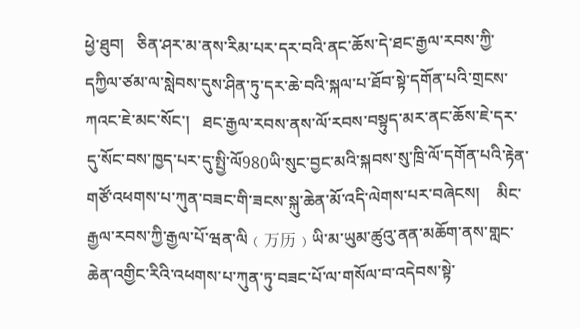ཕྱེ་ཐུབ།   ཅིན་ཤར་མ་ནས་རིམ་པར་དར་བའི་ནང་ཆོས་དེ་ཐང་རྒྱལ་རབས་ཀྱི་དཀྱིལ་ཙམ་ལ་སླེབས་དུས་ཤིན་ཏུ་དར་ཆེ་བའི་སྐལ་པ་ཐོབ་སྟེ་དགོན་པའི་གྲངས་ཀའང་ཇེ་མང་སོང་།   ཐང་རྒྱལ་རབས་ནས་ལོ་རབས་བསྟུད་མར་ནང་ཆོས་ཇེ་དར་དུ་སོང་བས་ཁྱད་པར་དུ་སྤྱི་ལོ980ཡི་སུང་བྱང་མའི་སྐབས་སུ་ཁྲི་ལོ་དགོན་པའི་རྟེན་གཙོ་འཕགས་པ་ཀུན་བཟང་གི་ཟངས་སྐུ་ཆེན་མོ་འདི་ལེགས་པར་བཞེངས།    མིང་རྒྱལ་རབས་ཀྱི་རྒྱལ་པོ་ཝན་ལི﹙万历﹚ཡི་མ་ཡུམ་ཚུའུ་ནན་མཆོག་ནས་གླང་ཆེན་འགྱིང་རིའི་འཕགས་པ་ཀུན་ཏུ་བཟང་པོ་ལ་གསོལ་བ་འདེབས་སྟེ་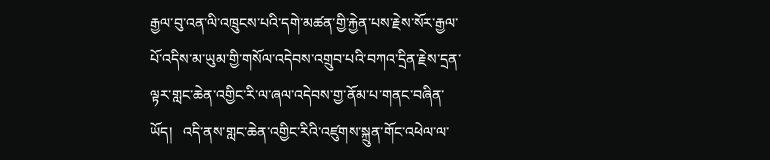རྒྱལ་བུ་འན་ལི་འཁྲུངས་པའི་དགེ་མཚན་གྱི་རྐྱེན་པས་རྗེས་སོར་རྒྱལ་པོ་འདིས་མ་ཡུམ་གྱི་གསོལ་འདེབས་འགྲུབ་པའི་བཀའ་དྲིན་རྗེས་དྲན་ལྟར་གླང་ཆེན་འགྱིང་རི་ལ་ཞལ་འདེབས་གྱ་ནོམ་པ་གནང་བཞིན་ཡོད།   འདི་ནས་གླང་ཆེན་འགྱིང་རིའི་འཛུགས་སྐྲུན་གོང་འཕེལ་ལ་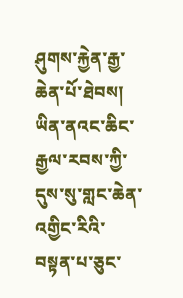ཤུགས་རྐྱེན་རྒྱ་ཆེན་པོ་ཐེབས།  ཡིན་ནའང་ཆིང་རྒྱལ་རབས་ཀྱི་དུས་སུ་གླང་ཆེན་འགྱིང་རིའི་བསྟན་པ་ཅུང་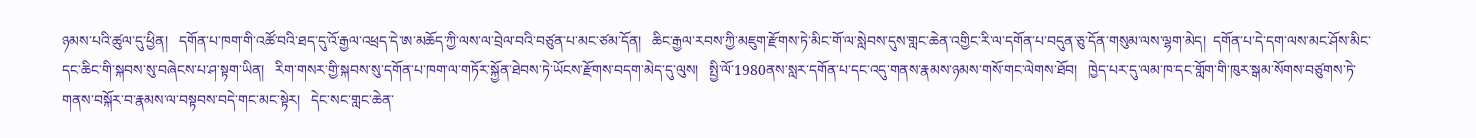ཉམས་པའི་ཚུལ་དུ་ཕྱིན།   དགོན་པ་ཁག་གི་འཚོ་བའི་ཐད་དུ་འོ་རྒྱལ་འཕྲད་དེ་ཨ་མཆོད་ཀྱི་ལས་ལ་བྲེལ་བའི་བཙུན་པ་མང་ཙམ་དོན།   ཆིང་རྒྱལ་རབས་ཀྱི་མཇུག་རྫོགས་ཏེ་མིང་གོ་ལ་སླེབས་དུས་གླང་ཆེན་འགྱིང་རི་ལ་དགོན་པ་བདུན་ཅུ་དོན་གསུམ་ལས་ལྷག་མེད།  དགོན་པ་དེ་དག་ལས་མང་ཤོས་མིང་དང་ཆིང་གི་སྐབས་སུ་བཞེངས་པ་ཤ་སྟག་ཡིན།   རིག་གསར་གྱི་སྐབས་སུ་དགོན་པ་ཁག་ལ་གཏོར་སྐྱོན་ཐེབས་ཏེ་ཡོངས་རྫོགས་བདག་མེད་དུ་ལུས།   སྤྱི་ལོ་1980ནས་སླར་དགོན་པ་དང་འདུ་གནས་རྣམས་ཉམས་གསོ་གང་ལེགས་ཐོབ།   ཁྱེད་པར་དུ་ལམ་ཁ་དང་གློག་གི་ཁུར་སྒམ་སོགས་བཙུགས་ཏེ་གནས་བསྐོར་བ་རྣམས་ལ་བསྟབས་བདེ་གང་མང་སྟེར།   དེང་སང་གླང་ཆེན་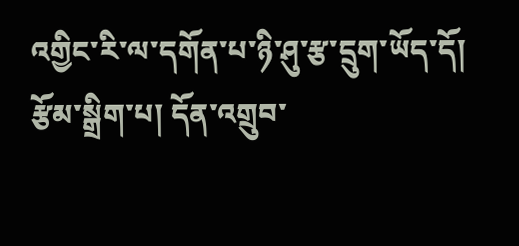འགྱིང་རི་ལ་དགོན་པ་ཉི་ཤུ་རྩ་དྲུག་ཡོད་དོ།
རྩོམ་སྒྲིག་པ། དོན་འགྲུབ་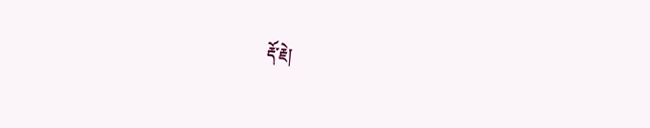རྡོ་རྗེ།